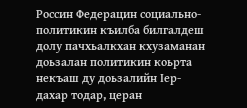Россин Федерацин социально-политикин къилба билгалдеш долу пачхьалкхан кхузаманан доьзалан политикин коьрта некъаш ду доьзалийн Iер-дахар тодар, церан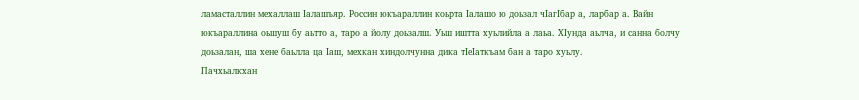ламасталлин мехаллаш Iалашъяр. Россин юкъараллин коьрта Iалашо ю доьзал чIагIбар а, ларбар а. Вайн юкъараллина оьшуш бу аьтто а, таро а йолу доьзалш. Уьш иштта хуьлийла а лаьа. ХIунда аьлча, и санна болчу доьзалан, ша хене баьлла ца Iаш, мехкан хиндолчунна дика тIеIаткъам бан а таро хуьлу.
Пачхьалкхан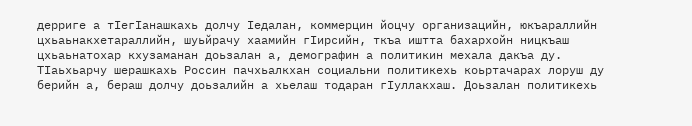дерриге а тIегIанашкахь долчу Iедалан, коммерцин йоцчу организацийн, юкъараллийн цхьаьнакхетараллийн, шуьйрачу хаамийн гIирсийн, ткъа иштта бахархойн ницкъаш цхьаьнатохар кхузаманан доьзалан а, демографин а политикин мехала дакъа ду.
ТIаьхьарчу шерашкахь Россин пачхьалкхан социальни политикехь коьртачарах лоруш ду берийн а, бераш долчу доьзалийн а хьелаш тодаран гIуллакхаш. Доьзалан политикехь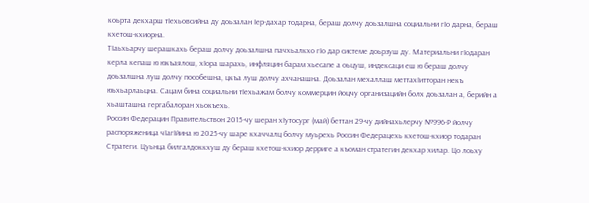коьрта декхарш тIехьовсийна ду доьзалан Iер-дахар тодарна, бераш долчу доьзалшна социальни гIо дарна, бераш кхетош-кхиорна.
ТIаьхьарчу шерашкахь бераш долчу доьзалшна пачхьалкхо гIо дар системе доьрзуш ду. Материальни гIодаран керла кепаш ю юкъаялош, хIора шарахь, инфляцин барам хьесапе а оьцуш, индексаци еш ю бераш долчу доьзалшна луш долчу пособешна, цкъа луш долчу ахчанашна. Доьзалан мехаллаш меттахIитторан некъ юьхьарлаьцна. Сацам бина социальни тIехьажам болчу коммерцин йоцчу организацийн болх доьзалан а, берийн а хьашташна гергабалоран хьокъехь.
Россин Федерацин Правительствон 2015-чу шеран хIутосург (май) беттан 29-чу дийнахьлерчу №996-Р йолчу распоряженица чIагIйина ю 2025-чу шаре кхаччалц болчу муьрехь Россин Федерацехь кхетош-кхиор тодаран Стратеги. Цуьнца билгалдоккхуш ду бераш кхетош-кхиор дерриге а къоман стратегин декхар хилар. Цо лоьху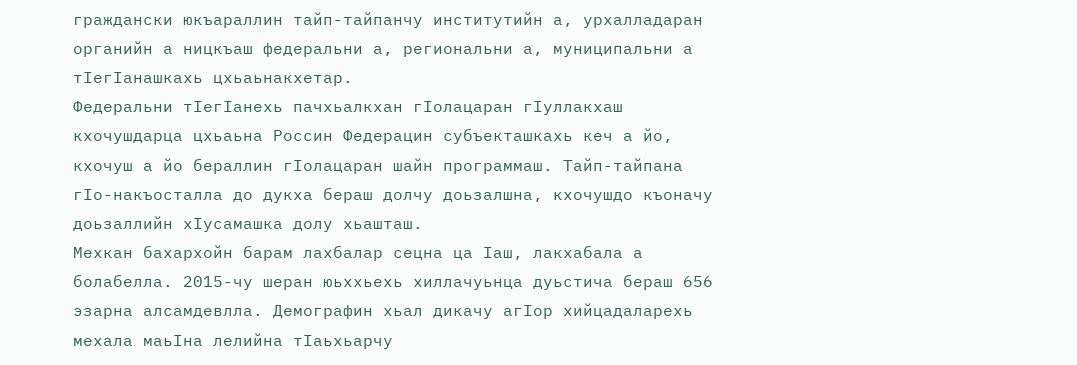граждански юкъараллин тайп-тайпанчу институтийн а, урхалладаран органийн а ницкъаш федеральни а, региональни а, муниципальни а тIегIанашкахь цхьаьнакхетар.
Федеральни тIегIанехь пачхьалкхан гIолацаран гIуллакхаш кхочушдарца цхьаьна Россин Федерацин субъекташкахь кеч а йо, кхочуш а йо бераллин гIолацаран шайн программаш. Тайп-тайпана гIо-накъосталла до дукха бераш долчу доьзалшна, кхочушдо къоначу доьзаллийн хIусамашка долу хьашташ.
Мехкан бахархойн барам лахбалар сецна ца Iаш, лакхабала а болабелла. 2015-чу шеран юьххьехь хиллачуьнца дуьстича бераш 656 эзарна алсамдевлла. Демографин хьал дикачу агIор хийцадаларехь мехала маьIна лелийна тIаьхьарчу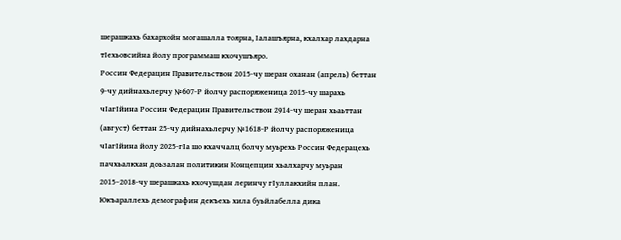шерашкахь бахархойн могашалла тоярна, Iалашъярна, кхалхар лахдарна тIехьовсийна йолу программаш кхочушъяро.
Россин Федерацин Правительствон 2015-чу шеран оханан (апрель) беттан 9-чу дийнахьлерчу №607-Р йолчу распоряженица 2015-чу шарахь чIагIйина Россин Федерацин Правительствон 2914-чу шеран хьаьттан (август) беттан 25-чу дийнахьлерчу №1618-Р йолчу распоряженица чIагIйина йолу 2025-гIа шо кхаччалц болчу муьрехь Россин Федерацехь пачхьалкхан доьзалан политикин Концепцин хьалхарчу муьран 2015–2018-чу шерашкахь кхочушдан леринчу гIуллакхийн план.
Юкъараллехь демографин декъехь хила буьйлабелла дика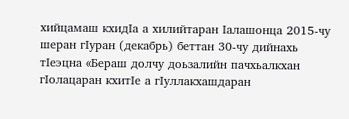хийцамаш кхидIа а хилийтаран Iалашонца 2015-чу шеран гIуран (декабрь) беттан 30-чу дийнахь тIеэцна «Бераш долчу доьзалийн пачхьалкхан гIолацаран кхитIе а гIуллакхашдаран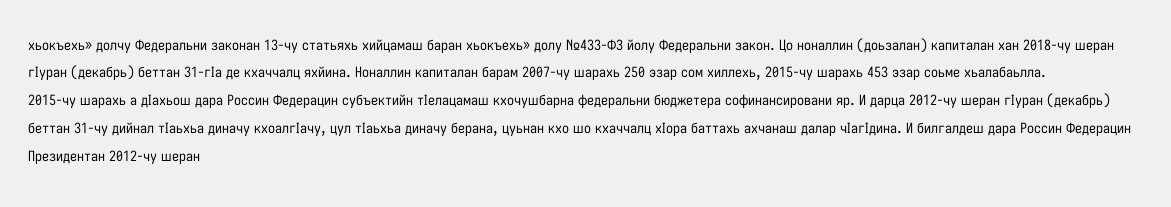хьокъехь» долчу Федеральни законан 13-чу статьяхь хийцамаш баран хьокъехь» долу №433-ФЗ йолу Федеральни закон. Цо ноналлин (доьзалан) капиталан хан 2018-чу шеран гIуран (декабрь) беттан 31-гIа де кхаччалц яхйина. Ноналлин капиталан барам 2007-чу шарахь 250 эзар сом хиллехь, 2015-чу шарахь 453 эзар соьме хьалабаьлла.
2015-чу шарахь а дIахьош дара Россин Федерацин субъектийн тIелацамаш кхочушбарна федеральни бюджетера софинансировани яр. И дарца 2012-чу шеран гIуран (декабрь) беттан 31-чу дийнал тIаьхьа диначу кхоалгIачу, цул тIаьхьа диначу берана, цуьнан кхо шо кхаччалц хIора баттахь ахчанаш далар чIагIдина. И билгалдеш дара Россин Федерацин Президентан 2012-чу шеран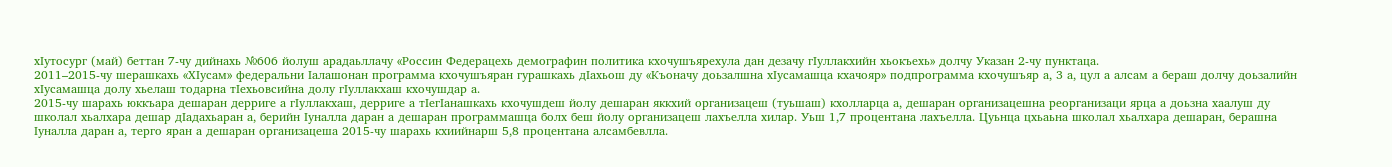хIутосург (май) беттан 7-чу дийнахь №606 йолуш арадаьллачу «Россин Федерацехь демографин политика кхочушъярехула дан дезачу гIуллакхийн хьокъехь» долчу Указан 2-чу пунктаца.
2011–2015-чу шерашкахь «ХIусам» федеральни Iалашонан программа кхочушъяран гурашкахь дIахьош ду «Къоначу доьзалшна хIусамашца кхачояр» подпрограмма кхочушъяр а, 3 а, цул а алсам а бераш долчу доьзалийн хIусамашца долу хьелаш тодарна тIехьовсийна долу гIуллакхаш кхочушдар а.
2015-чу шарахь юккъара дешаран дерриге а гIуллакхаш, дерриге а тIегIанашкахь кхочушдеш йолу дешаран яккхий организацеш (туьшаш) кхолларца а, дешаран организацешна реорганизаци ярца а доьзна хаалуш ду школал хьалхара дешар дIадахьаран а, берийн Iуналла даран а дешаран программашца болх беш йолу организацеш лахъелла хилар. Уьш 1,7 процентана лахъелла. Цуьнца цхьаьна школал хьалхара дешаран, берашна Iуналла даран а, терго яран а дешаран организацеша 2015-чу шарахь кхиийнарш 5,8 процентана алсамбевлла.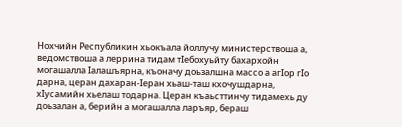Нохчийн Республикин хьокъала йоллучу министерствоша а, ведомствоша а леррина тидам тIебохуьйту бахархойн могашалла Iалашъярна, къоначу доьзалшна массо а агIор гIо дарна, церан дахаран-Iеран хьаш-таш кхочушдарна, хIусамийн хьелаш тодарна. Церан къаьсттинчу тидамехь ду доьзалан а, берийн а могашалла ларъяр, бераш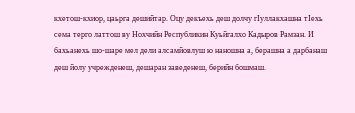кхетош-кхиор, цаьрга дешийтар. Оцу декъехь деш долчу гIуллакхашна тIехь сема терго латтош ву Нохчийн Республикин Куьйгалхо Кадыров Рамзан. И бахьанехь шо-шаре мел дели алсамйовлуш ю наношна а, берашна а дарбанаш деш йолу учрежденеш, дешаран заведенеш, берийн бошмаш.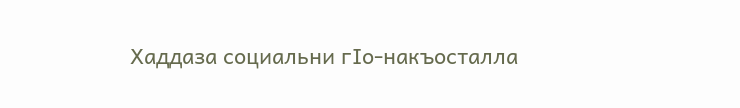Хаддаза социальни гIо-накъосталла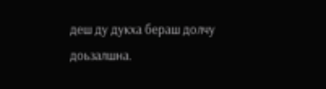деш ду дукха бераш долчу доьзалшна.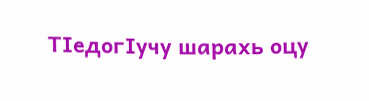ТIедогIучу шарахь оцу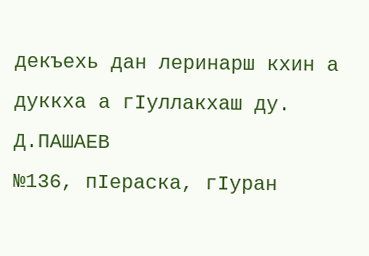декъехь дан леринарш кхин а дуккха а гIуллакхаш ду.
Д.ПАШАЕВ
№136, пIераска, гIуран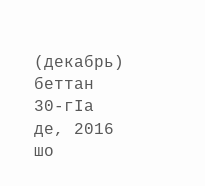(декабрь) беттан 30-гIа де, 2016 шо